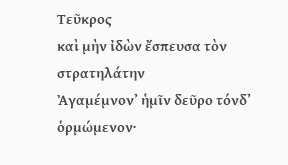Τεῦκρος
καὶ μὴν ἰδὼν ἔσπευσα τὸν στρατηλάτην
Ἀγαμέμνονʼ ἡμῖν δεῦρο τόνδʼ ὁρμώμενον·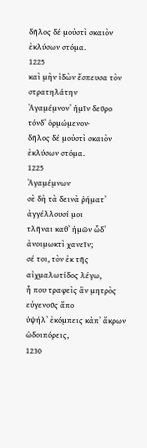δῆλος δέ μοὐστὶ σκαιὸν ἐκλύσων στόμα.
1225
καὶ μὴν ἰδὼν ἔσπευσα τὸν στρατηλάτην
Ἀγαμέμνονʼ ἡμῖν δεῦρο τόνδʼ ὁρμώμενον·
δῆλος δέ μοὐστὶ σκαιὸν ἐκλύσων στόμα.
1225
Ἀγαμέμνων
σὲ δὴ τὰ δεινὰ ῥήματʼ ἀγγέλλουσί μοι
τλῆναι καθʼ ἡμῶν ὧδʼ ἀνοιμωκτὶ χανεῖν;
σέ τοι, τὸν ἐκ τῆς αἰχμαλωτίδος λέγω,
ἦ που τραφεὶς ἂν μητρὸς εὐγενοῦς ἄπο
ὑψήλʼ ἐκόμπεις κἀπʼ ἄκρων ὡδοιπόρεις,
1230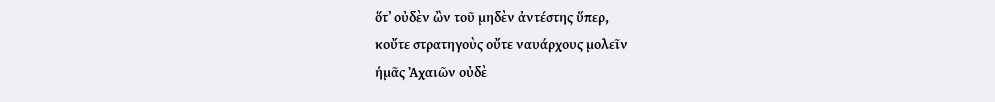ὅτʼ οὐδὲν ὢν τοῦ μηδὲν ἀντέστης ὕπερ,
κοὔτε στρατηγοὺς οὔτε ναυάρχους μολεῖν
ἡμᾶς Ἀχαιῶν οὐδὲ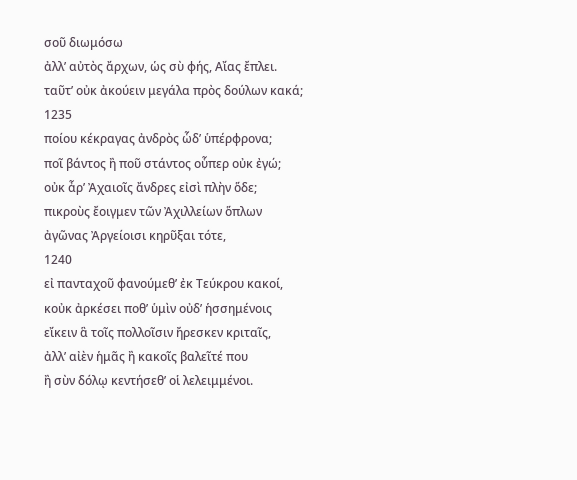σοῦ διωμόσω
ἀλλʼ αὐτὸς ἄρχων, ὡς σὺ φής, Αἴας ἔπλει.
ταῦτʼ οὐκ ἀκούειν μεγάλα πρὸς δούλων κακά;
1235
ποίου κέκραγας ἀνδρὸς ὧδʼ ὑπέρφρονα;
ποῖ βάντος ἢ ποῦ στάντος οὗπερ οὐκ ἐγώ;
οὐκ ἆρʼ Ἀχαιοῖς ἄνδρες εἰσὶ πλὴν ὅδε;
πικροὺς ἔοιγμεν τῶν Ἀχιλλείων ὅπλων
ἀγῶνας Ἀργείοισι κηρῦξαι τότε,
1240
εἰ πανταχοῦ φανούμεθʼ ἐκ Τεύκρου κακοί,
κοὐκ ἀρκέσει ποθʼ ὑμὶν οὐδʼ ἡσσημένοις
εἴκειν ἃ τοῖς πολλοῖσιν ἤρεσκεν κριταῖς,
ἀλλʼ αἰὲν ἡμᾶς ἢ κακοῖς βαλεῖτέ που
ἢ σὺν δόλῳ κεντήσεθʼ οἱ λελειμμένοι.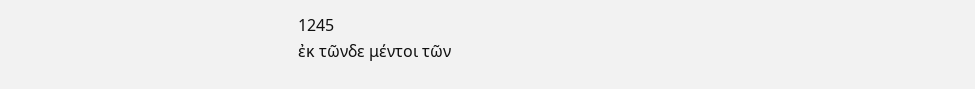1245
ἐκ τῶνδε μέντοι τῶν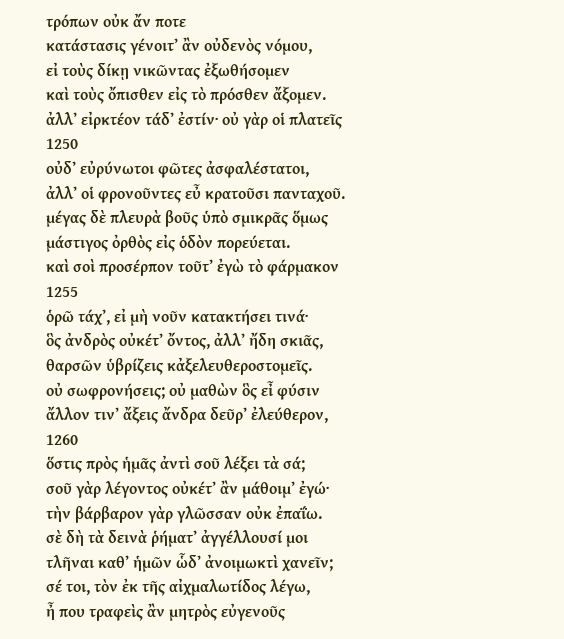τρόπων οὐκ ἄν ποτε
κατάστασις γένοιτʼ ἂν οὐδενὸς νόμου,
εἰ τοὺς δίκῃ νικῶντας ἐξωθήσομεν
καὶ τοὺς ὄπισθεν εἰς τὸ πρόσθεν ἄξομεν.
ἀλλʼ εἰρκτέον τάδʼ ἐστίν· οὐ γὰρ οἱ πλατεῖς
1250
οὐδʼ εὐρύνωτοι φῶτες ἀσφαλέστατοι,
ἀλλʼ οἱ φρονοῦντες εὖ κρατοῦσι πανταχοῦ.
μέγας δὲ πλευρὰ βοῦς ὑπὸ σμικρᾶς ὅμως
μάστιγος ὀρθὸς εἰς ὁδὸν πορεύεται.
καὶ σοὶ προσέρπον τοῦτʼ ἐγὼ τὸ φάρμακον
1255
ὁρῶ τάχʼ, εἰ μὴ νοῦν κατακτήσει τινά·
ὃς ἀνδρὸς οὐκέτʼ ὄντος, ἀλλʼ ἤδη σκιᾶς,
θαρσῶν ὑβρίζεις κἀξελευθεροστομεῖς.
οὐ σωφρονήσεις; οὐ μαθὼν ὃς εἶ φύσιν
ἄλλον τινʼ ἄξεις ἄνδρα δεῦρʼ ἐλεύθερον,
1260
ὅστις πρὸς ἡμᾶς ἀντὶ σοῦ λέξει τὰ σά;
σοῦ γὰρ λέγοντος οὐκέτʼ ἂν μάθοιμʼ ἐγώ·
τὴν βάρβαρον γὰρ γλῶσσαν οὐκ ἐπαΐω.
σὲ δὴ τὰ δεινὰ ῥήματʼ ἀγγέλλουσί μοι
τλῆναι καθʼ ἡμῶν ὧδʼ ἀνοιμωκτὶ χανεῖν;
σέ τοι, τὸν ἐκ τῆς αἰχμαλωτίδος λέγω,
ἦ που τραφεὶς ἂν μητρὸς εὐγενοῦς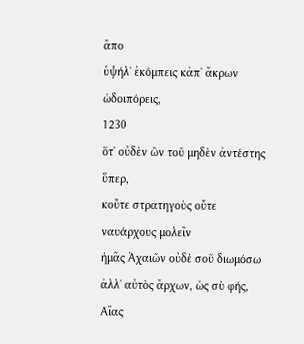ἄπο
ὑψήλʼ ἐκόμπεις κἀπʼ ἄκρων ὡδοιπόρεις,
1230
ὅτʼ οὐδὲν ὢν τοῦ μηδὲν ἀντέστης ὕπερ,
κοὔτε στρατηγοὺς οὔτε ναυάρχους μολεῖν
ἡμᾶς Ἀχαιῶν οὐδὲ σοῦ διωμόσω
ἀλλʼ αὐτὸς ἄρχων, ὡς σὺ φής, Αἴας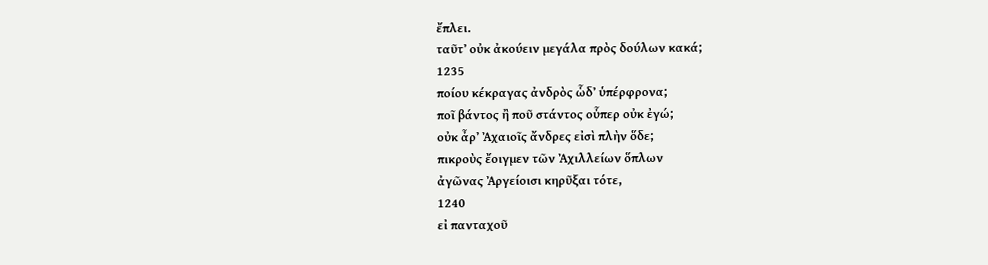ἔπλει.
ταῦτʼ οὐκ ἀκούειν μεγάλα πρὸς δούλων κακά;
1235
ποίου κέκραγας ἀνδρὸς ὧδʼ ὑπέρφρονα;
ποῖ βάντος ἢ ποῦ στάντος οὗπερ οὐκ ἐγώ;
οὐκ ἆρʼ Ἀχαιοῖς ἄνδρες εἰσὶ πλὴν ὅδε;
πικροὺς ἔοιγμεν τῶν Ἀχιλλείων ὅπλων
ἀγῶνας Ἀργείοισι κηρῦξαι τότε,
1240
εἰ πανταχοῦ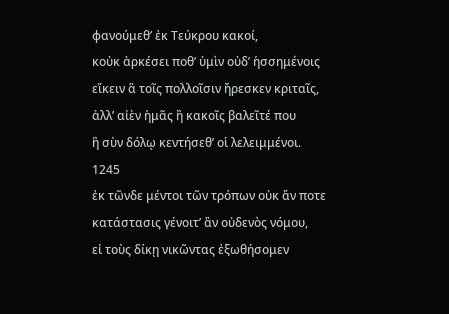φανούμεθʼ ἐκ Τεύκρου κακοί,
κοὐκ ἀρκέσει ποθʼ ὑμὶν οὐδʼ ἡσσημένοις
εἴκειν ἃ τοῖς πολλοῖσιν ἤρεσκεν κριταῖς,
ἀλλʼ αἰὲν ἡμᾶς ἢ κακοῖς βαλεῖτέ που
ἢ σὺν δόλῳ κεντήσεθʼ οἱ λελειμμένοι.
1245
ἐκ τῶνδε μέντοι τῶν τρόπων οὐκ ἄν ποτε
κατάστασις γένοιτʼ ἂν οὐδενὸς νόμου,
εἰ τοὺς δίκῃ νικῶντας ἐξωθήσομεν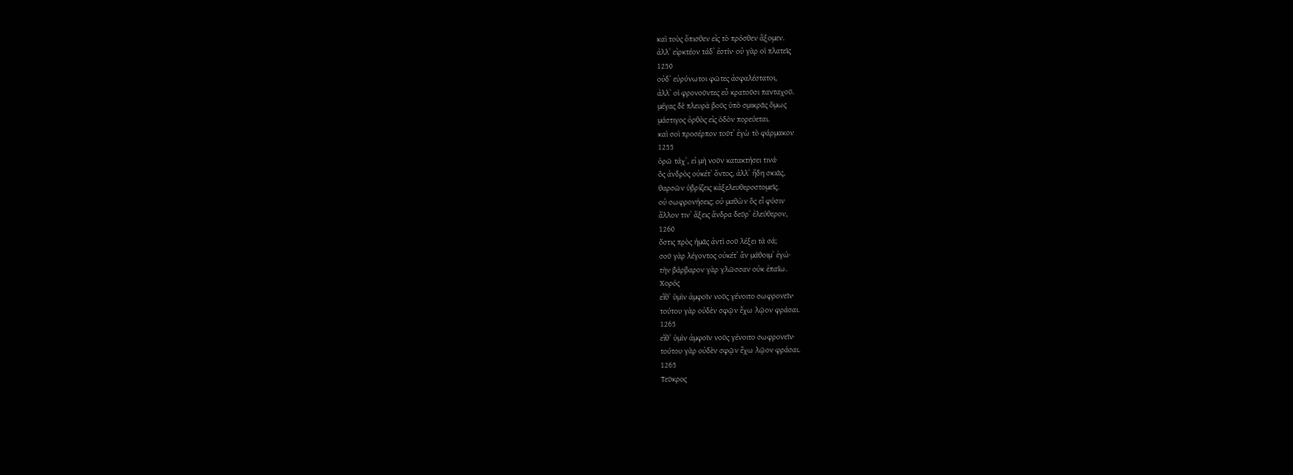καὶ τοὺς ὄπισθεν εἰς τὸ πρόσθεν ἄξομεν.
ἀλλʼ εἰρκτέον τάδʼ ἐστίν· οὐ γὰρ οἱ πλατεῖς
1250
οὐδʼ εὐρύνωτοι φῶτες ἀσφαλέστατοι,
ἀλλʼ οἱ φρονοῦντες εὖ κρατοῦσι πανταχοῦ.
μέγας δὲ πλευρὰ βοῦς ὑπὸ σμικρᾶς ὅμως
μάστιγος ὀρθὸς εἰς ὁδὸν πορεύεται.
καὶ σοὶ προσέρπον τοῦτʼ ἐγὼ τὸ φάρμακον
1255
ὁρῶ τάχʼ, εἰ μὴ νοῦν κατακτήσει τινά·
ὃς ἀνδρὸς οὐκέτʼ ὄντος, ἀλλʼ ἤδη σκιᾶς,
θαρσῶν ὑβρίζεις κἀξελευθεροστομεῖς.
οὐ σωφρονήσεις; οὐ μαθὼν ὃς εἶ φύσιν
ἄλλον τινʼ ἄξεις ἄνδρα δεῦρʼ ἐλεύθερον,
1260
ὅστις πρὸς ἡμᾶς ἀντὶ σοῦ λέξει τὰ σά;
σοῦ γὰρ λέγοντος οὐκέτʼ ἂν μάθοιμʼ ἐγώ·
τὴν βάρβαρον γὰρ γλῶσσαν οὐκ ἐπαΐω.
Χορός
εἴθʼ ὑμὶν ἀμφοῖν νοῦς γένοιτο σωφρονεῖν·
τούτου γὰρ οὐδὲν σφῷν ἔχω λῷον φράσαι.
1265
εἴθʼ ὑμὶν ἀμφοῖν νοῦς γένοιτο σωφρονεῖν·
τούτου γὰρ οὐδὲν σφῷν ἔχω λῷον φράσαι.
1265
Τεῦκρος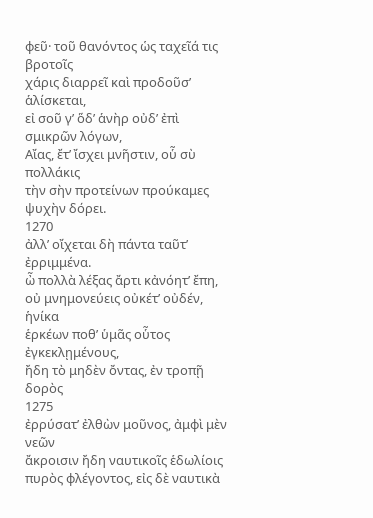φεῦ· τοῦ θανόντος ὡς ταχεῖά τις βροτοῖς
χάρις διαρρεῖ καὶ προδοῦσʼ ἁλίσκεται,
εἰ σοῦ γʼ ὅδʼ ἁνὴρ οὐδʼ ἐπὶ σμικρῶν λόγων,
Αἴας, ἔτʼ ἴσχει μνῆστιν, οὗ σὺ πολλάκις
τὴν σὴν προτείνων προύκαμες ψυχὴν δόρει.
1270
ἀλλʼ οἴχεται δὴ πάντα ταῦτʼ ἐρριμμένα.
ὦ πολλὰ λέξας ἄρτι κἀνόητʼ ἔπη,
οὐ μνημονεύεις οὐκέτʼ οὐδέν, ἡνίκα
ἑρκέων ποθʼ ὑμᾶς οὗτος ἐγκεκλῃμένους,
ἤδη τὸ μηδὲν ὄντας, ἐν τροπῇ δορὸς
1275
ἐρρύσατʼ ἐλθὼν μοῦνος, ἀμφὶ μὲν νεῶν
ἄκροισιν ἤδη ναυτικοῖς ἑδωλίοις
πυρὸς φλέγοντος, εἰς δὲ ναυτικὰ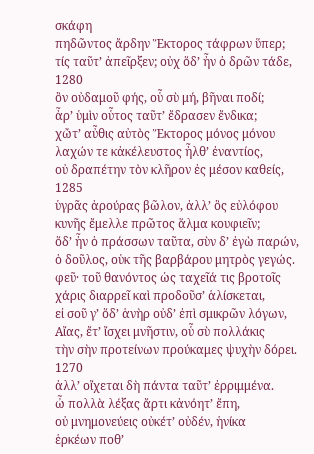σκάφη
πηδῶντος ἄρδην Ἕκτορος τάφρων ὕπερ;
τίς ταῦτʼ ἀπεῖρξεν; οὐχ ὅδʼ ἦν ὁ δρῶν τάδε,
1280
ὃν οὐδαμοῦ φής, οὗ σὺ μή, βῆναι ποδί;
ἆρʼ ὑμὶν οὗτος ταῦτʼ ἔδρασεν ἔνδικα;
χὤτʼ αὖθις αὐτὸς Ἕκτορος μόνος μόνου
λαχών τε κἀκέλευστος ἦλθʼ ἐναντίος,
οὐ δραπέτην τὸν κλῆρον ἐς μέσον καθείς,
1285
ὑγρᾶς ἀρούρας βῶλον, ἀλλʼ ὃς εὐλόφου
κυνῆς ἔμελλε πρῶτος ἅλμα κουφιεῖν;
ὅδʼ ἦν ὁ πράσσων ταῦτα, σὺν δʼ ἐγὼ παρών,
ὁ δοῦλος, οὑκ τῆς βαρβάρου μητρὸς γεγώς.
φεῦ· τοῦ θανόντος ὡς ταχεῖά τις βροτοῖς
χάρις διαρρεῖ καὶ προδοῦσʼ ἁλίσκεται,
εἰ σοῦ γʼ ὅδʼ ἁνὴρ οὐδʼ ἐπὶ σμικρῶν λόγων,
Αἴας, ἔτʼ ἴσχει μνῆστιν, οὗ σὺ πολλάκις
τὴν σὴν προτείνων προύκαμες ψυχὴν δόρει.
1270
ἀλλʼ οἴχεται δὴ πάντα ταῦτʼ ἐρριμμένα.
ὦ πολλὰ λέξας ἄρτι κἀνόητʼ ἔπη,
οὐ μνημονεύεις οὐκέτʼ οὐδέν, ἡνίκα
ἑρκέων ποθʼ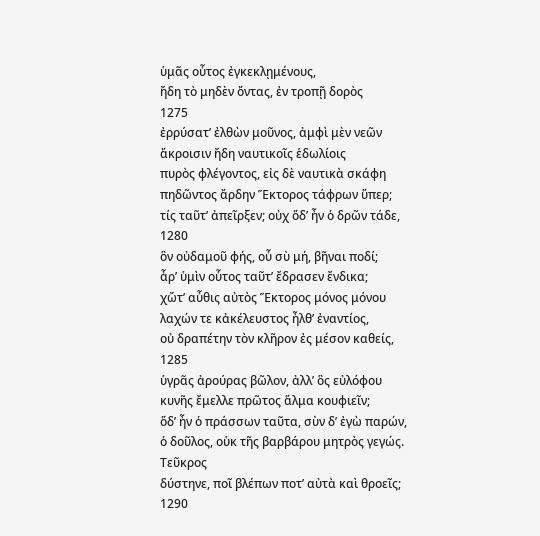ὑμᾶς οὗτος ἐγκεκλῃμένους,
ἤδη τὸ μηδὲν ὄντας, ἐν τροπῇ δορὸς
1275
ἐρρύσατʼ ἐλθὼν μοῦνος, ἀμφὶ μὲν νεῶν
ἄκροισιν ἤδη ναυτικοῖς ἑδωλίοις
πυρὸς φλέγοντος, εἰς δὲ ναυτικὰ σκάφη
πηδῶντος ἄρδην Ἕκτορος τάφρων ὕπερ;
τίς ταῦτʼ ἀπεῖρξεν; οὐχ ὅδʼ ἦν ὁ δρῶν τάδε,
1280
ὃν οὐδαμοῦ φής, οὗ σὺ μή, βῆναι ποδί;
ἆρʼ ὑμὶν οὗτος ταῦτʼ ἔδρασεν ἔνδικα;
χὤτʼ αὖθις αὐτὸς Ἕκτορος μόνος μόνου
λαχών τε κἀκέλευστος ἦλθʼ ἐναντίος,
οὐ δραπέτην τὸν κλῆρον ἐς μέσον καθείς,
1285
ὑγρᾶς ἀρούρας βῶλον, ἀλλʼ ὃς εὐλόφου
κυνῆς ἔμελλε πρῶτος ἅλμα κουφιεῖν;
ὅδʼ ἦν ὁ πράσσων ταῦτα, σὺν δʼ ἐγὼ παρών,
ὁ δοῦλος, οὑκ τῆς βαρβάρου μητρὸς γεγώς.
Τεῦκρος
δύστηνε, ποῖ βλέπων ποτʼ αὐτὰ καὶ θροεῖς;
1290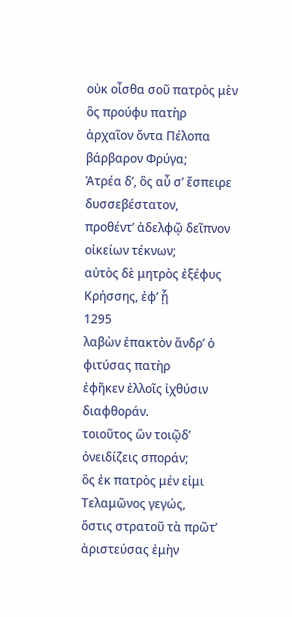οὐκ οἶσθα σοῦ πατρὸς μὲν ὃς προύφυ πατὴρ
ἀρχαῖον ὄντα Πέλοπα βάρβαρον Φρύγα;
Ἀτρέα δʼ, ὃς αὖ σʼ ἔσπειρε δυσσεβέστατον,
προθέντʼ ἀδελφῷ δεῖπνον οἰκείων τέκνων;
αὐτὸς δὲ μητρὸς ἐξέφυς Κρήσσης, ἐφʼ ᾗ
1295
λαβὼν ἐπακτὸν ἄνδρʼ ὁ φιτύσας πατὴρ
ἐφῆκεν ἐλλοῖς ἰχθύσιν διαφθοράν.
τοιοῦτος ὢν τοιῷδʼ ὀνειδίζεις σποράν;
ὃς ἐκ πατρὸς μέν εἰμι Τελαμῶνος γεγώς,
ὅστις στρατοῦ τὰ πρῶτʼ ἀριστεύσας ἐμὴν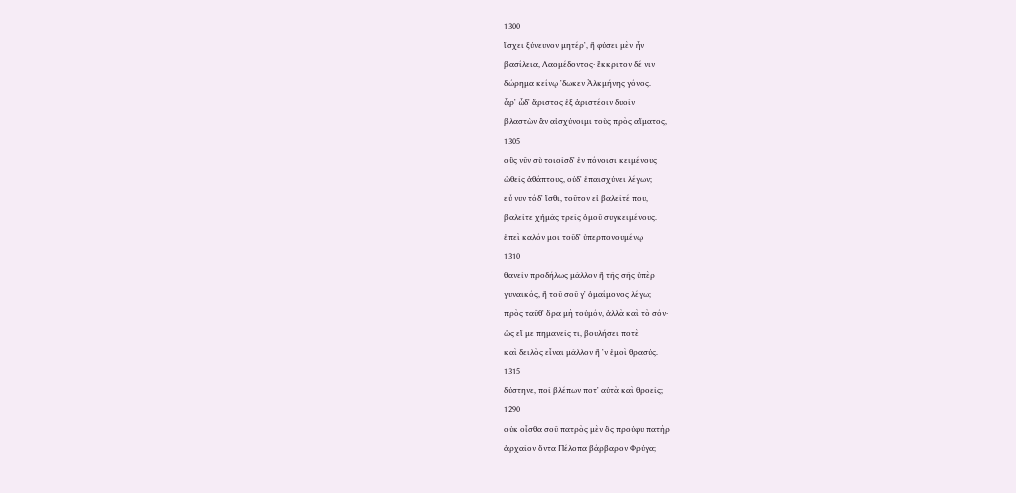1300
ἴσχει ξύνευνον μητέρʼ, ἣ φύσει μὲν ἦν
βασίλεια, Λαομέδοντος· ἔκκριτον δέ νιν
δώρημα κείνῳ ʼδωκεν Ἀλκμήνης γόνος.
ἆρʼ ὧδʼ ἄριστος ἐξ ἀριστέοιν δυοῖν
βλαστὼν ἂν αἰσχύνοιμι τοὺς πρὸς αἵματος,
1305
οὓς νῦν σὺ τοιοῖσδʼ ἐν πόνοισι κειμένους
ὠθεῖς ἀθάπτους, οὐδʼ ἐπαισχύνει λέγων;
εὖ νυν τόδʼ ἴσθι, τοῦτον εἰ βαλεῖτέ που,
βαλεῖτε χἠμᾶς τρεῖς ὁμοῦ συγκειμένους.
ἐπεὶ καλόν μοι τοῦδʼ ὑπερπονουμένῳ
1310
θανεῖν προδήλως μᾶλλον ἢ τῆς σῆς ὑπὲρ
γυναικός, ἢ τοῦ σοῦ γʼ ὁμαίμονος λέγω;
πρὸς ταῦθʼ ὅρα μὴ τοὐμόν, ἀλλὰ καὶ τὸ σόν·
ὡς εἴ με πημανεῖς τι, βουλήσει ποτὲ
καὶ δειλὸς εἶναι μᾶλλον ἢ ʼν ἐμοὶ θρασύς.
1315
δύστηνε, ποῖ βλέπων ποτʼ αὐτὰ καὶ θροεῖς;
1290
οὐκ οἶσθα σοῦ πατρὸς μὲν ὃς προύφυ πατὴρ
ἀρχαῖον ὄντα Πέλοπα βάρβαρον Φρύγα;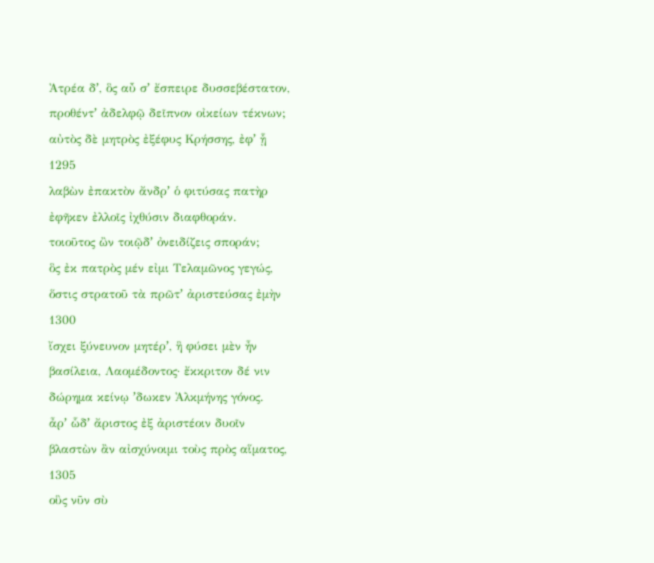Ἀτρέα δʼ, ὃς αὖ σʼ ἔσπειρε δυσσεβέστατον,
προθέντʼ ἀδελφῷ δεῖπνον οἰκείων τέκνων;
αὐτὸς δὲ μητρὸς ἐξέφυς Κρήσσης, ἐφʼ ᾗ
1295
λαβὼν ἐπακτὸν ἄνδρʼ ὁ φιτύσας πατὴρ
ἐφῆκεν ἐλλοῖς ἰχθύσιν διαφθοράν.
τοιοῦτος ὢν τοιῷδʼ ὀνειδίζεις σποράν;
ὃς ἐκ πατρὸς μέν εἰμι Τελαμῶνος γεγώς,
ὅστις στρατοῦ τὰ πρῶτʼ ἀριστεύσας ἐμὴν
1300
ἴσχει ξύνευνον μητέρʼ, ἣ φύσει μὲν ἦν
βασίλεια, Λαομέδοντος· ἔκκριτον δέ νιν
δώρημα κείνῳ ʼδωκεν Ἀλκμήνης γόνος.
ἆρʼ ὧδʼ ἄριστος ἐξ ἀριστέοιν δυοῖν
βλαστὼν ἂν αἰσχύνοιμι τοὺς πρὸς αἵματος,
1305
οὓς νῦν σὺ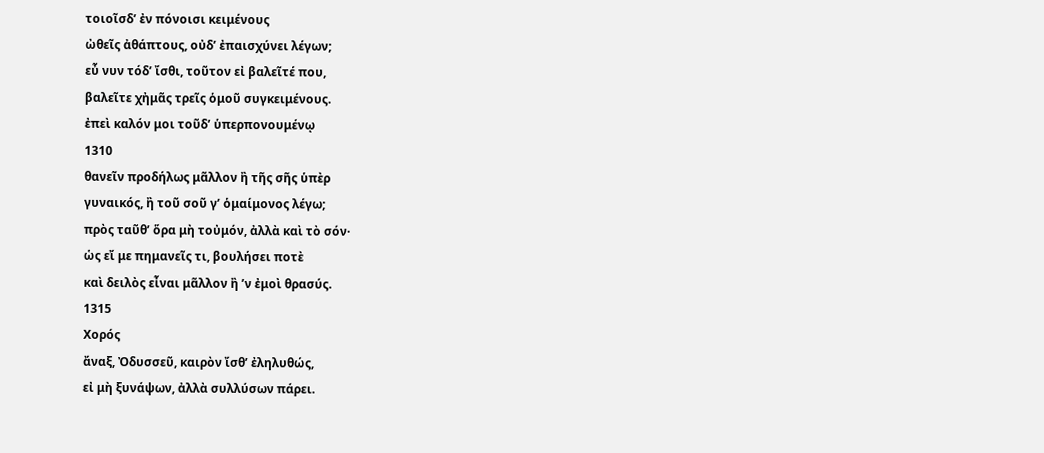τοιοῖσδʼ ἐν πόνοισι κειμένους
ὠθεῖς ἀθάπτους, οὐδʼ ἐπαισχύνει λέγων;
εὖ νυν τόδʼ ἴσθι, τοῦτον εἰ βαλεῖτέ που,
βαλεῖτε χἠμᾶς τρεῖς ὁμοῦ συγκειμένους.
ἐπεὶ καλόν μοι τοῦδʼ ὑπερπονουμένῳ
1310
θανεῖν προδήλως μᾶλλον ἢ τῆς σῆς ὑπὲρ
γυναικός, ἢ τοῦ σοῦ γʼ ὁμαίμονος λέγω;
πρὸς ταῦθʼ ὅρα μὴ τοὐμόν, ἀλλὰ καὶ τὸ σόν·
ὡς εἴ με πημανεῖς τι, βουλήσει ποτὲ
καὶ δειλὸς εἶναι μᾶλλον ἢ ʼν ἐμοὶ θρασύς.
1315
Χορός
ἄναξ, Ὀδυσσεῦ, καιρὸν ἴσθʼ ἐληλυθώς,
εἰ μὴ ξυνάψων, ἀλλὰ συλλύσων πάρει.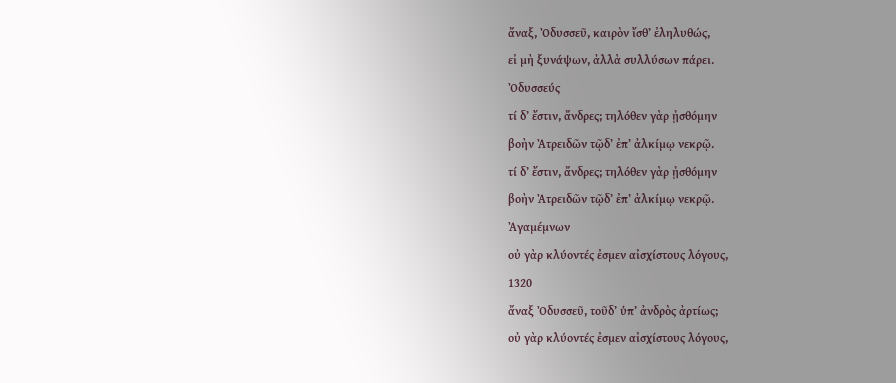ἄναξ, Ὀδυσσεῦ, καιρὸν ἴσθʼ ἐληλυθώς,
εἰ μὴ ξυνάψων, ἀλλὰ συλλύσων πάρει.
Ὀδυσσεύς
τί δʼ ἔστιν, ἄνδρες; τηλόθεν γὰρ ᾐσθόμην
βοὴν Ἀτρειδῶν τῷδʼ ἐπʼ ἀλκίμῳ νεκρῷ.
τί δʼ ἔστιν, ἄνδρες; τηλόθεν γὰρ ᾐσθόμην
βοὴν Ἀτρειδῶν τῷδʼ ἐπʼ ἀλκίμῳ νεκρῷ.
Ἀγαμέμνων
οὐ γὰρ κλύοντές ἐσμεν αἰσχίστους λόγους,
1320
ἄναξ Ὀδυσσεῦ, τοῦδʼ ὑπʼ ἀνδρὸς ἀρτίως;
οὐ γὰρ κλύοντές ἐσμεν αἰσχίστους λόγους,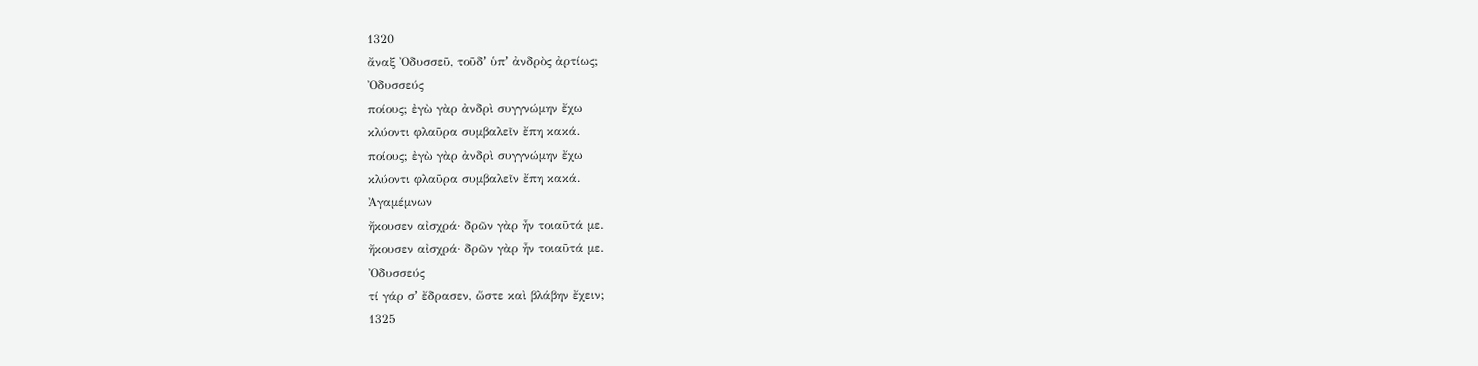1320
ἄναξ Ὀδυσσεῦ, τοῦδʼ ὑπʼ ἀνδρὸς ἀρτίως;
Ὀδυσσεύς
ποίους; ἐγὼ γὰρ ἀνδρὶ συγγνώμην ἔχω
κλύοντι φλαῦρα συμβαλεῖν ἔπη κακά.
ποίους; ἐγὼ γὰρ ἀνδρὶ συγγνώμην ἔχω
κλύοντι φλαῦρα συμβαλεῖν ἔπη κακά.
Ἀγαμέμνων
ἤκουσεν αἰσχρά· δρῶν γὰρ ἦν τοιαῦτά με.
ἤκουσεν αἰσχρά· δρῶν γὰρ ἦν τοιαῦτά με.
Ὀδυσσεύς
τί γάρ σʼ ἔδρασεν, ὥστε καὶ βλάβην ἔχειν;
1325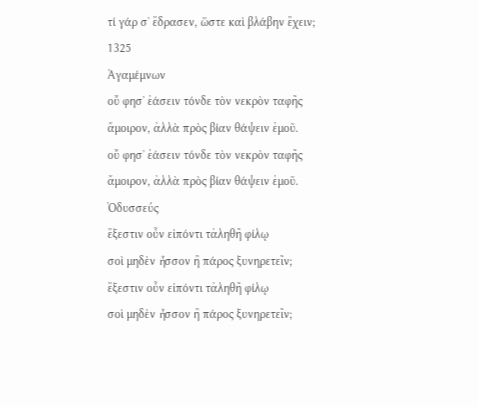τί γάρ σʼ ἔδρασεν, ὥστε καὶ βλάβην ἔχειν;
1325
Ἀγαμέμνων
οὔ φησʼ ἐάσειν τόνδε τὸν νεκρὸν ταφῆς
ἄμοιρον, ἀλλὰ πρὸς βίαν θάψειν ἐμοῦ.
οὔ φησʼ ἐάσειν τόνδε τὸν νεκρὸν ταφῆς
ἄμοιρον, ἀλλὰ πρὸς βίαν θάψειν ἐμοῦ.
Ὀδυσσεύς
ἔξεστιν οὖν εἰπόντι τἀληθῆ φίλῳ
σοὶ μηδὲν ἧσσον ἢ πάρος ξυνηρετεῖν;
ἔξεστιν οὖν εἰπόντι τἀληθῆ φίλῳ
σοὶ μηδὲν ἧσσον ἢ πάρος ξυνηρετεῖν;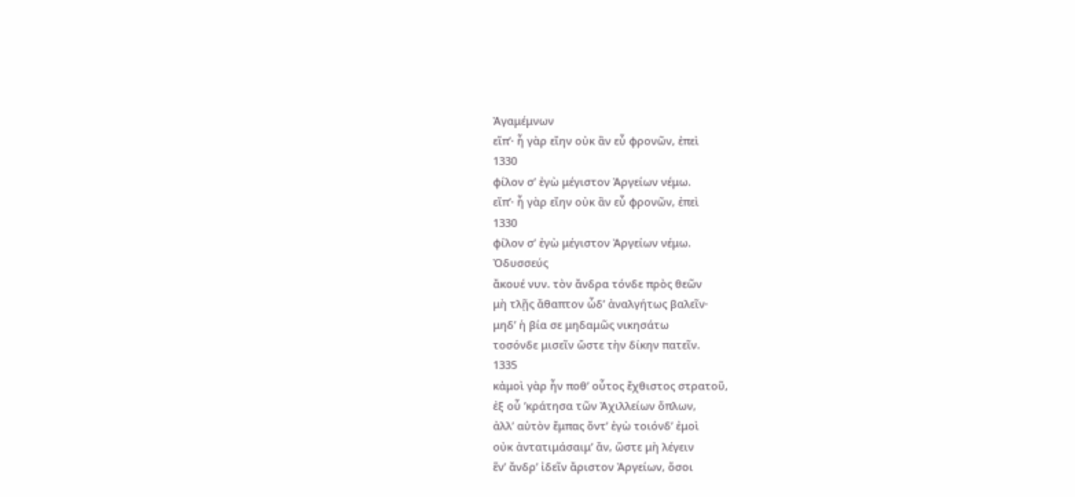Ἀγαμέμνων
εἴπʼ· ἦ γὰρ εἴην οὐκ ἂν εὖ φρονῶν, ἐπεὶ
1330
φίλον σʼ ἐγὼ μέγιστον Ἀργείων νέμω.
εἴπʼ· ἦ γὰρ εἴην οὐκ ἂν εὖ φρονῶν, ἐπεὶ
1330
φίλον σʼ ἐγὼ μέγιστον Ἀργείων νέμω.
Ὀδυσσεύς
ἄκουέ νυν. τὸν ἄνδρα τόνδε πρὸς θεῶν
μὴ τλῇς ἄθαπτον ὧδʼ ἀναλγήτως βαλεῖν·
μηδʼ ἡ βία σε μηδαμῶς νικησάτω
τοσόνδε μισεῖν ὥστε τὴν δίκην πατεῖν.
1335
κἀμοὶ γὰρ ἦν ποθʼ οὗτος ἔχθιστος στρατοῦ,
ἐξ οὗ ʼκράτησα τῶν Ἀχιλλείων ὅπλων,
ἀλλʼ αὐτὸν ἔμπας ὄντʼ ἐγὼ τοιόνδʼ ἐμοὶ
οὐκ ἀντατιμάσαιμʼ ἄν, ὥστε μὴ λέγειν
ἕνʼ ἄνδρʼ ἰδεῖν ἄριστον Ἀργείων, ὅσοι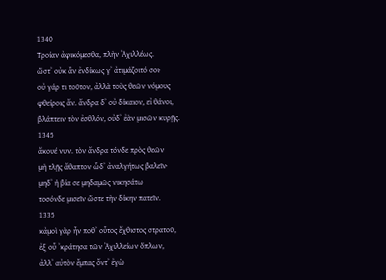1340
Τροίαν ἀφικόμεσθα, πλὴν Ἀχιλλέως.
ὥστʼ οὐκ ἂν ἐνδίκως γʼ ἀτιμάζοιτό σοι·
οὐ γάρ τι τοῦτον, ἀλλὰ τοὺς θεῶν νόμους
φθείροις ἄν. ἄνδρα δʼ οὐ δίκαιον, εἰ θάνοι,
βλάπτειν τὸν ἐσθλόν, οὐδʼ ἐὰν μισῶν κυρῇς.
1345
ἄκουέ νυν. τὸν ἄνδρα τόνδε πρὸς θεῶν
μὴ τλῇς ἄθαπτον ὧδʼ ἀναλγήτως βαλεῖν·
μηδʼ ἡ βία σε μηδαμῶς νικησάτω
τοσόνδε μισεῖν ὥστε τὴν δίκην πατεῖν.
1335
κἀμοὶ γὰρ ἦν ποθʼ οὗτος ἔχθιστος στρατοῦ,
ἐξ οὗ ʼκράτησα τῶν Ἀχιλλείων ὅπλων,
ἀλλʼ αὐτὸν ἔμπας ὄντʼ ἐγὼ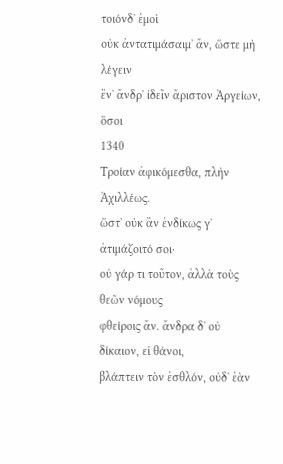τοιόνδʼ ἐμοὶ
οὐκ ἀντατιμάσαιμʼ ἄν, ὥστε μὴ λέγειν
ἕνʼ ἄνδρʼ ἰδεῖν ἄριστον Ἀργείων, ὅσοι
1340
Τροίαν ἀφικόμεσθα, πλὴν Ἀχιλλέως.
ὥστʼ οὐκ ἂν ἐνδίκως γʼ ἀτιμάζοιτό σοι·
οὐ γάρ τι τοῦτον, ἀλλὰ τοὺς θεῶν νόμους
φθείροις ἄν. ἄνδρα δʼ οὐ δίκαιον, εἰ θάνοι,
βλάπτειν τὸν ἐσθλόν, οὐδʼ ἐὰν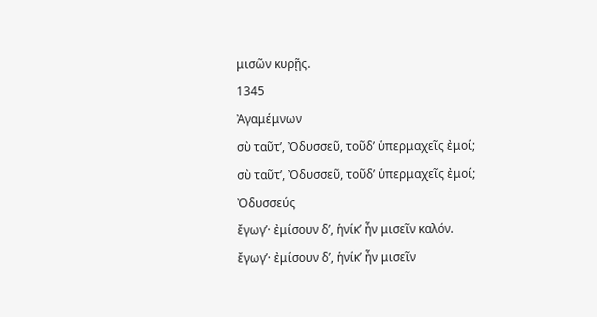μισῶν κυρῇς.
1345
Ἀγαμέμνων
σὺ ταῦτʼ, Ὀδυσσεῦ, τοῦδʼ ὑπερμαχεῖς ἐμοί;
σὺ ταῦτʼ, Ὀδυσσεῦ, τοῦδʼ ὑπερμαχεῖς ἐμοί;
Ὀδυσσεύς
ἔγωγʼ· ἐμίσουν δʼ, ἡνίκʼ ἦν μισεῖν καλόν.
ἔγωγʼ· ἐμίσουν δʼ, ἡνίκʼ ἦν μισεῖν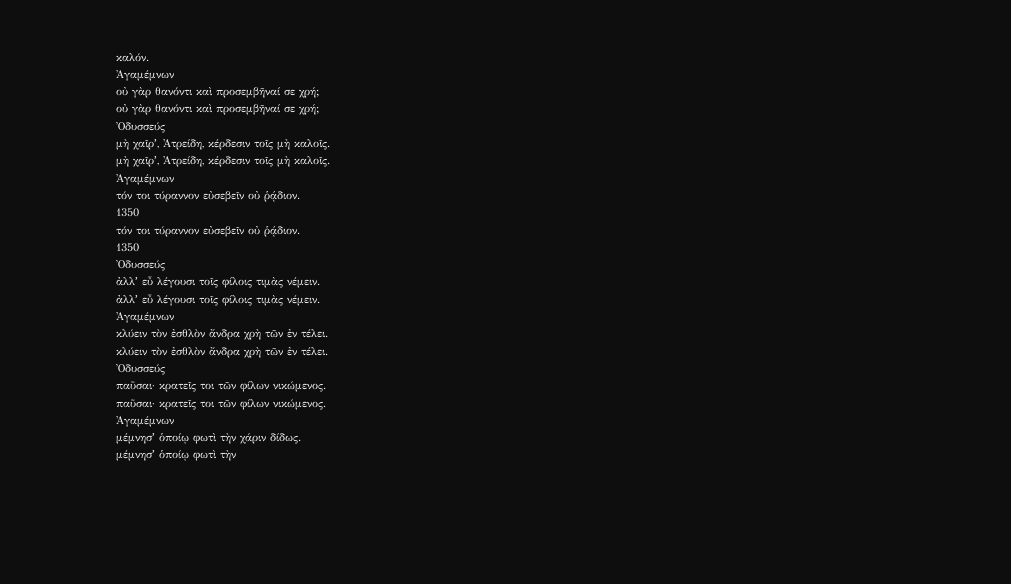καλόν.
Ἀγαμέμνων
οὐ γὰρ θανόντι καὶ προσεμβῆναί σε χρή;
οὐ γὰρ θανόντι καὶ προσεμβῆναί σε χρή;
Ὀδυσσεύς
μὴ χαῖρʼ, Ἀτρείδη, κέρδεσιν τοῖς μὴ καλοῖς.
μὴ χαῖρʼ, Ἀτρείδη, κέρδεσιν τοῖς μὴ καλοῖς.
Ἀγαμέμνων
τόν τοι τύραννον εὐσεβεῖν οὐ ῥᾴδιον.
1350
τόν τοι τύραννον εὐσεβεῖν οὐ ῥᾴδιον.
1350
Ὀδυσσεύς
ἀλλʼ εὖ λέγουσι τοῖς φίλοις τιμὰς νέμειν.
ἀλλʼ εὖ λέγουσι τοῖς φίλοις τιμὰς νέμειν.
Ἀγαμέμνων
κλύειν τὸν ἐσθλὸν ἄνδρα χρὴ τῶν ἐν τέλει.
κλύειν τὸν ἐσθλὸν ἄνδρα χρὴ τῶν ἐν τέλει.
Ὀδυσσεύς
παῦσαι· κρατεῖς τοι τῶν φίλων νικώμενος.
παῦσαι· κρατεῖς τοι τῶν φίλων νικώμενος.
Ἀγαμέμνων
μέμνησʼ ὁποίῳ φωτὶ τὴν χάριν δίδως.
μέμνησʼ ὁποίῳ φωτὶ τὴν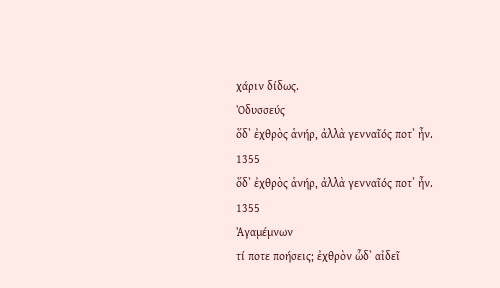χάριν δίδως.
Ὀδυσσεύς
ὅδʼ ἐχθρὸς ἁνήρ, ἀλλὰ γενναῖός ποτʼ ἦν.
1355
ὅδʼ ἐχθρὸς ἁνήρ, ἀλλὰ γενναῖός ποτʼ ἦν.
1355
Ἀγαμέμνων
τί ποτε ποήσεις; ἐχθρὸν ὧδʼ αἰδεῖ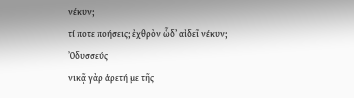νέκυν;
τί ποτε ποήσεις; ἐχθρὸν ὧδʼ αἰδεῖ νέκυν;
Ὀδυσσεύς
νικᾷ γὰρ ἁρετή με τῆς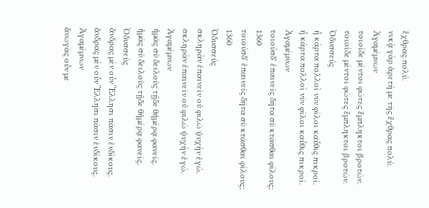ἔχθρας πολύ.
νικᾷ γὰρ ἁρετή με τῆς ἔχθρας πολύ.
Ἀγαμέμνων
τοιοίδε μέντοι φῶτες ἔμπληκτοι βροτῶν.
τοιοίδε μέντοι φῶτες ἔμπληκτοι βροτῶν.
Ὀδυσσεύς
ἦ κάρτα πολλοὶ νῦν φίλοι καὖθις πικροί.
ἦ κάρτα πολλοὶ νῦν φίλοι καὖθις πικροί.
Ἀγαμέμνων
τοιούσδʼ ἐπαινεῖς δῆτα σὺ κτᾶσθαι φίλους;
1360
τοιούσδʼ ἐπαινεῖς δῆτα σὺ κτᾶσθαι φίλους;
1360
Ὀδυσσεύς
σκληρὰν ἐπαινεῖν οὐ φιλῶ ψυχὴν ἐγώ.
σκληρὰν ἐπαινεῖν οὐ φιλῶ ψυχὴν ἐγώ.
Ἀγαμέμνων
ἡμᾶς σὺ δειλοὺς τῇδε θἠμέρᾳ φανεῖς.
ἡμᾶς σὺ δειλοὺς τῇδε θἠμέρᾳ φανεῖς.
Ὀδυσσεύς
ἄνδρας μὲν οὖν Ἕλλησι πᾶσιν ἐνδίκους.
ἄνδρας μὲν οὖν Ἕλλησι πᾶσιν ἐνδίκους.
Ἀγαμέμνων
ἄνωγας οὖν με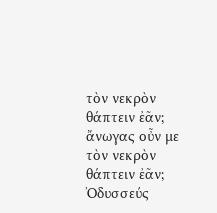τὸν νεκρὸν θάπτειν ἐᾶν;
ἄνωγας οὖν με τὸν νεκρὸν θάπτειν ἐᾶν;
Ὀδυσσεύς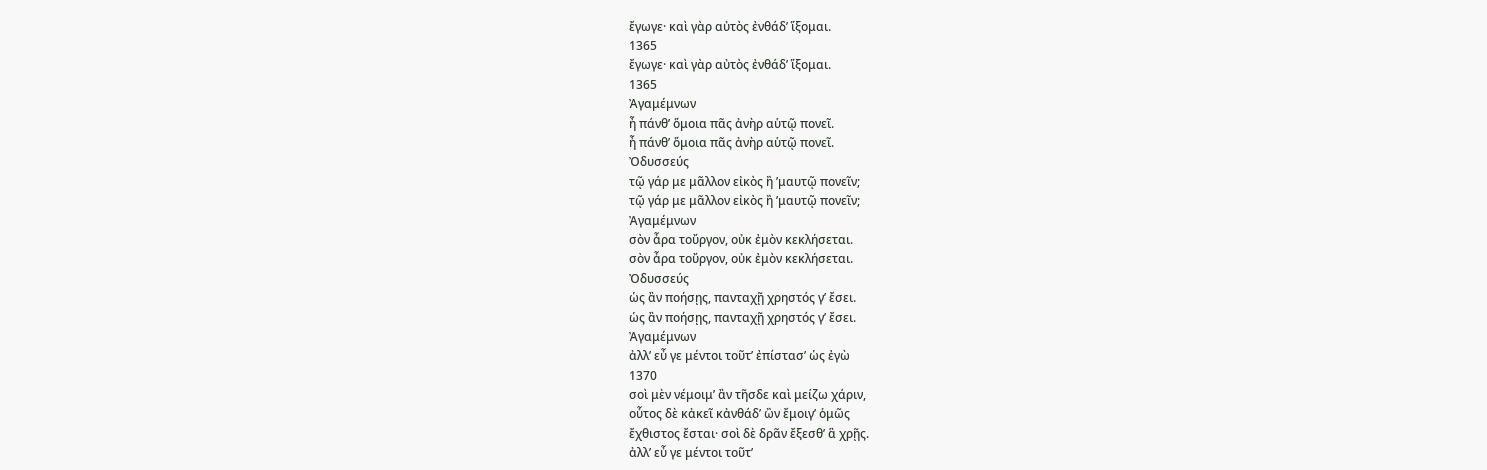ἔγωγε· καὶ γὰρ αὐτὸς ἐνθάδʼ ἵξομαι.
1365
ἔγωγε· καὶ γὰρ αὐτὸς ἐνθάδʼ ἵξομαι.
1365
Ἀγαμέμνων
ἦ πάνθʼ ὅμοια πᾶς ἀνὴρ αὑτῷ πονεῖ.
ἦ πάνθʼ ὅμοια πᾶς ἀνὴρ αὑτῷ πονεῖ.
Ὀδυσσεύς
τῷ γάρ με μᾶλλον εἰκὸς ἢ ʼμαυτῷ πονεῖν;
τῷ γάρ με μᾶλλον εἰκὸς ἢ ʼμαυτῷ πονεῖν;
Ἀγαμέμνων
σὸν ἆρα τοὔργον, οὐκ ἐμὸν κεκλήσεται.
σὸν ἆρα τοὔργον, οὐκ ἐμὸν κεκλήσεται.
Ὀδυσσεύς
ὡς ἂν ποήσῃς, πανταχῇ χρηστός γʼ ἔσει.
ὡς ἂν ποήσῃς, πανταχῇ χρηστός γʼ ἔσει.
Ἀγαμέμνων
ἀλλʼ εὖ γε μέντοι τοῦτʼ ἐπίστασʼ ὡς ἐγὼ
1370
σοὶ μὲν νέμοιμʼ ἂν τῆσδε καὶ μείζω χάριν,
οὗτος δὲ κἀκεῖ κἀνθάδʼ ὢν ἔμοιγʼ ὁμῶς
ἔχθιστος ἔσται· σοὶ δὲ δρᾶν ἔξεσθʼ ἃ χρῇς.
ἀλλʼ εὖ γε μέντοι τοῦτʼ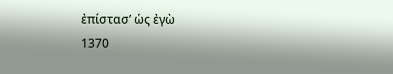ἐπίστασʼ ὡς ἐγὼ
1370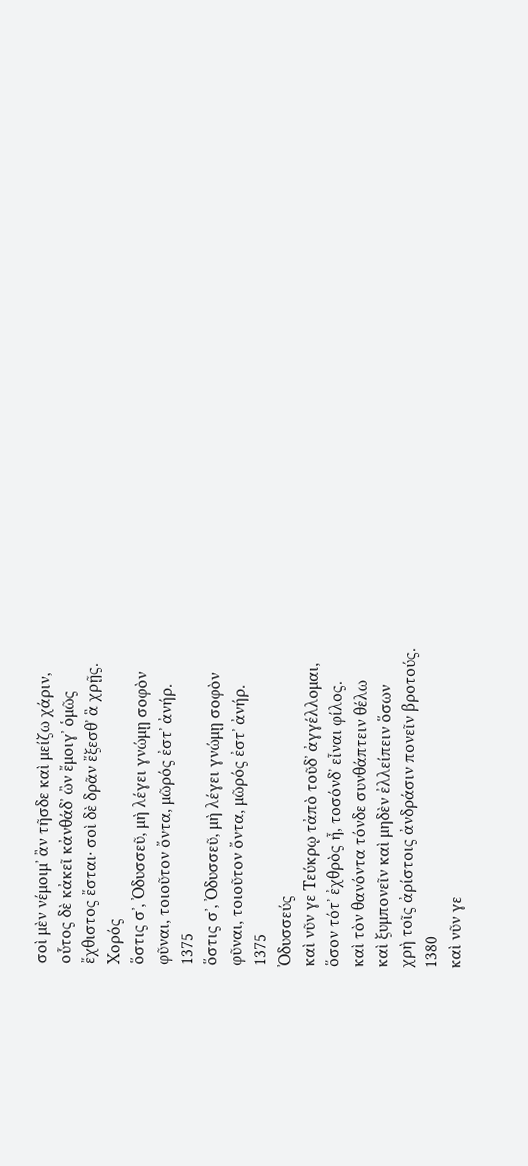σοὶ μὲν νέμοιμʼ ἂν τῆσδε καὶ μείζω χάριν,
οὗτος δὲ κἀκεῖ κἀνθάδʼ ὢν ἔμοιγʼ ὁμῶς
ἔχθιστος ἔσται· σοὶ δὲ δρᾶν ἔξεσθʼ ἃ χρῇς.
Χορός
ὅστις σʼ, Ὀδυσσεῦ, μὴ λέγει γνώμῃ σοφὸν
φῦναι, τοιοῦτον ὄντα, μῶρός ἐστʼ ἀνήρ.
1375
ὅστις σʼ, Ὀδυσσεῦ, μὴ λέγει γνώμῃ σοφὸν
φῦναι, τοιοῦτον ὄντα, μῶρός ἐστʼ ἀνήρ.
1375
Ὀδυσσεύς
καὶ νῦν γε Τεύκρῳ τἀπὸ τοῦδʼ ἀγγέλλομαι,
ὅσον τότʼ ἐχθρὸς ἦ, τοσόνδʼ εἶναι φίλος.
καὶ τὸν θανόντα τόνδε συνθάπτειν θέλω
καὶ ξυμπονεῖν καὶ μηδὲν ἐλλείπειν ὅσων
χρὴ τοῖς ἀρίστοις ἀνδράσιν πονεῖν βροτούς.
1380
καὶ νῦν γε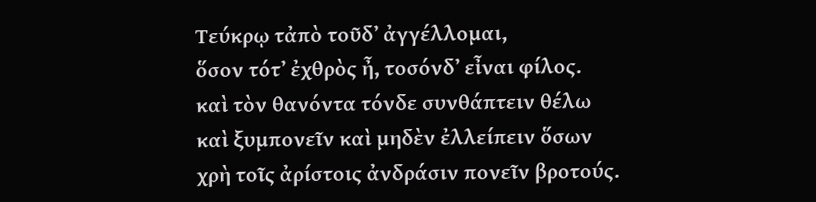Τεύκρῳ τἀπὸ τοῦδʼ ἀγγέλλομαι,
ὅσον τότʼ ἐχθρὸς ἦ, τοσόνδʼ εἶναι φίλος.
καὶ τὸν θανόντα τόνδε συνθάπτειν θέλω
καὶ ξυμπονεῖν καὶ μηδὲν ἐλλείπειν ὅσων
χρὴ τοῖς ἀρίστοις ἀνδράσιν πονεῖν βροτούς.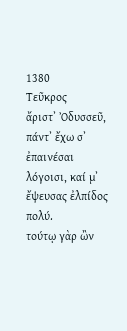1380
Τεῦκρος
ἄριστʼ Ὀδυσσεῦ, πάντʼ ἔχω σʼ ἐπαινέσαι
λόγοισι, καί μʼ ἔψευσας ἐλπίδος πολύ.
τούτῳ γὰρ ὢν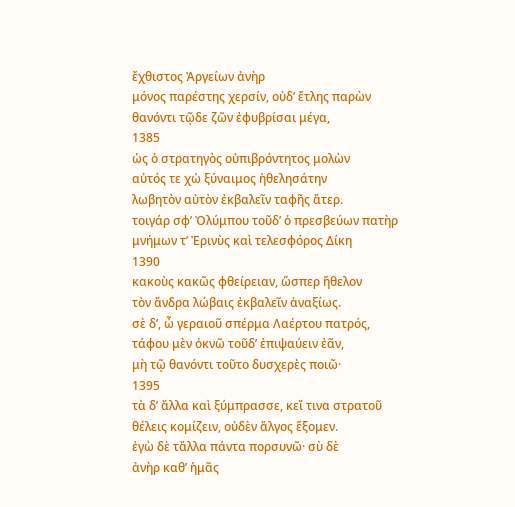ἔχθιστος Ἀργείων ἀνὴρ
μόνος παρέστης χερσίν, οὐδʼ ἔτλης παρὼν
θανόντι τῷδε ζῶν ἐφυβρίσαι μέγα,
1385
ὡς ὁ στρατηγὸς οὑπιβρόντητος μολὼν
αὐτός τε χὠ ξύναιμος ἠθελησάτην
λωβητὸν αὐτὸν ἐκβαλεῖν ταφῆς ἄτερ.
τοιγάρ σφʼ Ὀλύμπου τοῦδʼ ὁ πρεσβεύων πατὴρ
μνήμων τʼ Ἐρινὺς καὶ τελεσφόρος Δίκη
1390
κακοὺς κακῶς φθείρειαν, ὥσπερ ἤθελον
τὸν ἄνδρα λώβαις ἐκβαλεῖν ἀναξίως.
σὲ δʼ, ὦ γεραιοῦ σπέρμα Λαέρτου πατρός,
τάφου μὲν ὀκνῶ τοῦδʼ ἐπιψαύειν ἐᾶν,
μὴ τῷ θανόντι τοῦτο δυσχερὲς ποιῶ·
1395
τὰ δʼ ἄλλα καὶ ξύμπρασσε, κεἴ τινα στρατοῦ
θέλεις κομίζειν, οὐδὲν ἄλγος ἕξομεν.
ἐγὼ δὲ τἄλλα πάντα πορσυνῶ· σὺ δὲ
ἀνὴρ καθʼ ἡμᾶς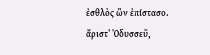ἐσθλὸς ὢν ἐπίστασο.
ἄριστʼ Ὀδυσσεῦ,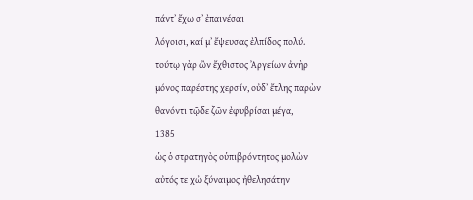πάντʼ ἔχω σʼ ἐπαινέσαι
λόγοισι, καί μʼ ἔψευσας ἐλπίδος πολύ.
τούτῳ γὰρ ὢν ἔχθιστος Ἀργείων ἀνὴρ
μόνος παρέστης χερσίν, οὐδʼ ἔτλης παρὼν
θανόντι τῷδε ζῶν ἐφυβρίσαι μέγα,
1385
ὡς ὁ στρατηγὸς οὑπιβρόντητος μολὼν
αὐτός τε χὠ ξύναιμος ἠθελησάτην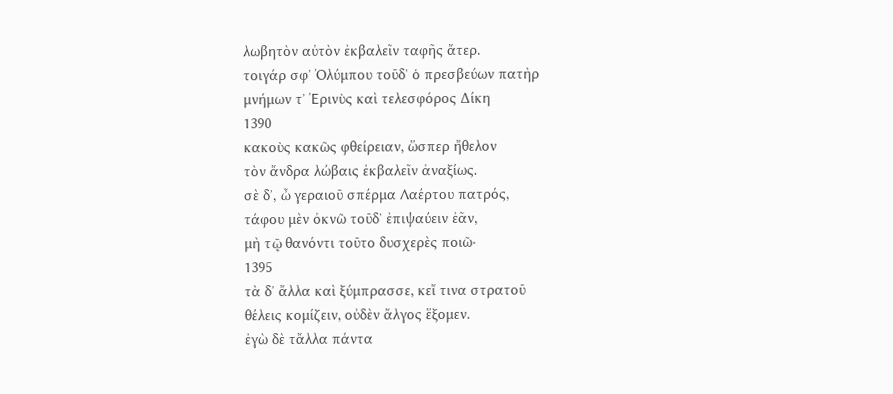λωβητὸν αὐτὸν ἐκβαλεῖν ταφῆς ἄτερ.
τοιγάρ σφʼ Ὀλύμπου τοῦδʼ ὁ πρεσβεύων πατὴρ
μνήμων τʼ Ἐρινὺς καὶ τελεσφόρος Δίκη
1390
κακοὺς κακῶς φθείρειαν, ὥσπερ ἤθελον
τὸν ἄνδρα λώβαις ἐκβαλεῖν ἀναξίως.
σὲ δʼ, ὦ γεραιοῦ σπέρμα Λαέρτου πατρός,
τάφου μὲν ὀκνῶ τοῦδʼ ἐπιψαύειν ἐᾶν,
μὴ τῷ θανόντι τοῦτο δυσχερὲς ποιῶ·
1395
τὰ δʼ ἄλλα καὶ ξύμπρασσε, κεἴ τινα στρατοῦ
θέλεις κομίζειν, οὐδὲν ἄλγος ἕξομεν.
ἐγὼ δὲ τἄλλα πάντα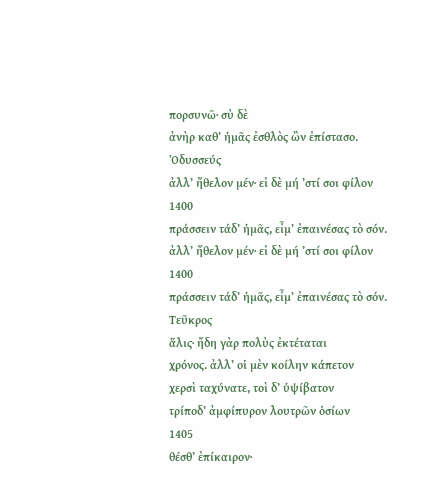πορσυνῶ· σὺ δὲ
ἀνὴρ καθʼ ἡμᾶς ἐσθλὸς ὢν ἐπίστασο.
Ὀδυσσεύς
ἀλλʼ ἤθελον μέν· εἰ δὲ μή ʼστί σοι φίλον
1400
πράσσειν τάδʼ ἡμᾶς, εἶμʼ ἐπαινέσας τὸ σόν.
ἀλλʼ ἤθελον μέν· εἰ δὲ μή ʼστί σοι φίλον
1400
πράσσειν τάδʼ ἡμᾶς, εἶμʼ ἐπαινέσας τὸ σόν.
Τεῦκρος
ἅλις· ἤδη γὰρ πολὺς ἐκτέταται
χρόνος. ἀλλʼ οἱ μὲν κοίλην κάπετον
χερσὶ ταχύνατε, τοὶ δʼ ὑψίβατον
τρίποδʼ ἀμφίπυρον λουτρῶν ὁσίων
1405
θέσθʼ ἐπίκαιρον·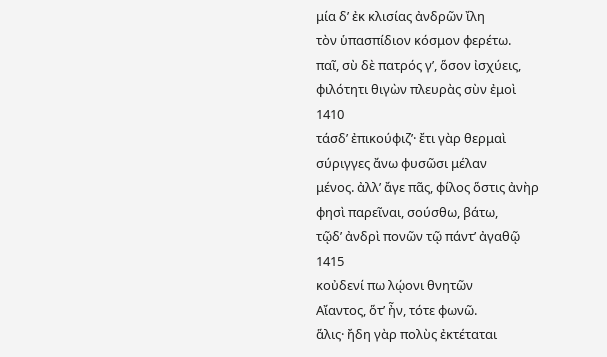μία δʼ ἐκ κλισίας ἀνδρῶν ἴλη
τὸν ὑπασπίδιον κόσμον φερέτω.
παῖ, σὺ δὲ πατρός γʼ, ὅσον ἰσχύεις,
φιλότητι θιγὼν πλευρὰς σὺν ἐμοὶ
1410
τάσδʼ ἐπικούφιζʼ· ἔτι γὰρ θερμαὶ
σύριγγες ἄνω φυσῶσι μέλαν
μένος. ἀλλʼ ἄγε πᾶς, φίλος ὅστις ἀνὴρ
φησὶ παρεῖναι, σούσθω, βάτω,
τῷδʼ ἀνδρὶ πονῶν τῷ πάντʼ ἀγαθῷ
1415
κοὐδενί πω λῴονι θνητῶν
Αἴαντος, ὅτʼ ἦν, τότε φωνῶ.
ἅλις· ἤδη γὰρ πολὺς ἐκτέταται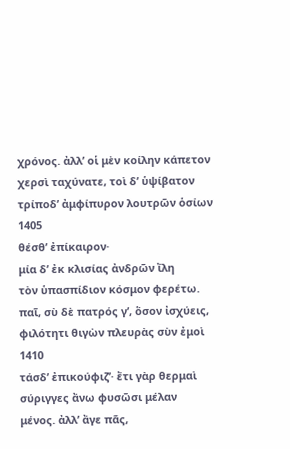χρόνος. ἀλλʼ οἱ μὲν κοίλην κάπετον
χερσὶ ταχύνατε, τοὶ δʼ ὑψίβατον
τρίποδʼ ἀμφίπυρον λουτρῶν ὁσίων
1405
θέσθʼ ἐπίκαιρον·
μία δʼ ἐκ κλισίας ἀνδρῶν ἴλη
τὸν ὑπασπίδιον κόσμον φερέτω.
παῖ, σὺ δὲ πατρός γʼ, ὅσον ἰσχύεις,
φιλότητι θιγὼν πλευρὰς σὺν ἐμοὶ
1410
τάσδʼ ἐπικούφιζʼ· ἔτι γὰρ θερμαὶ
σύριγγες ἄνω φυσῶσι μέλαν
μένος. ἀλλʼ ἄγε πᾶς,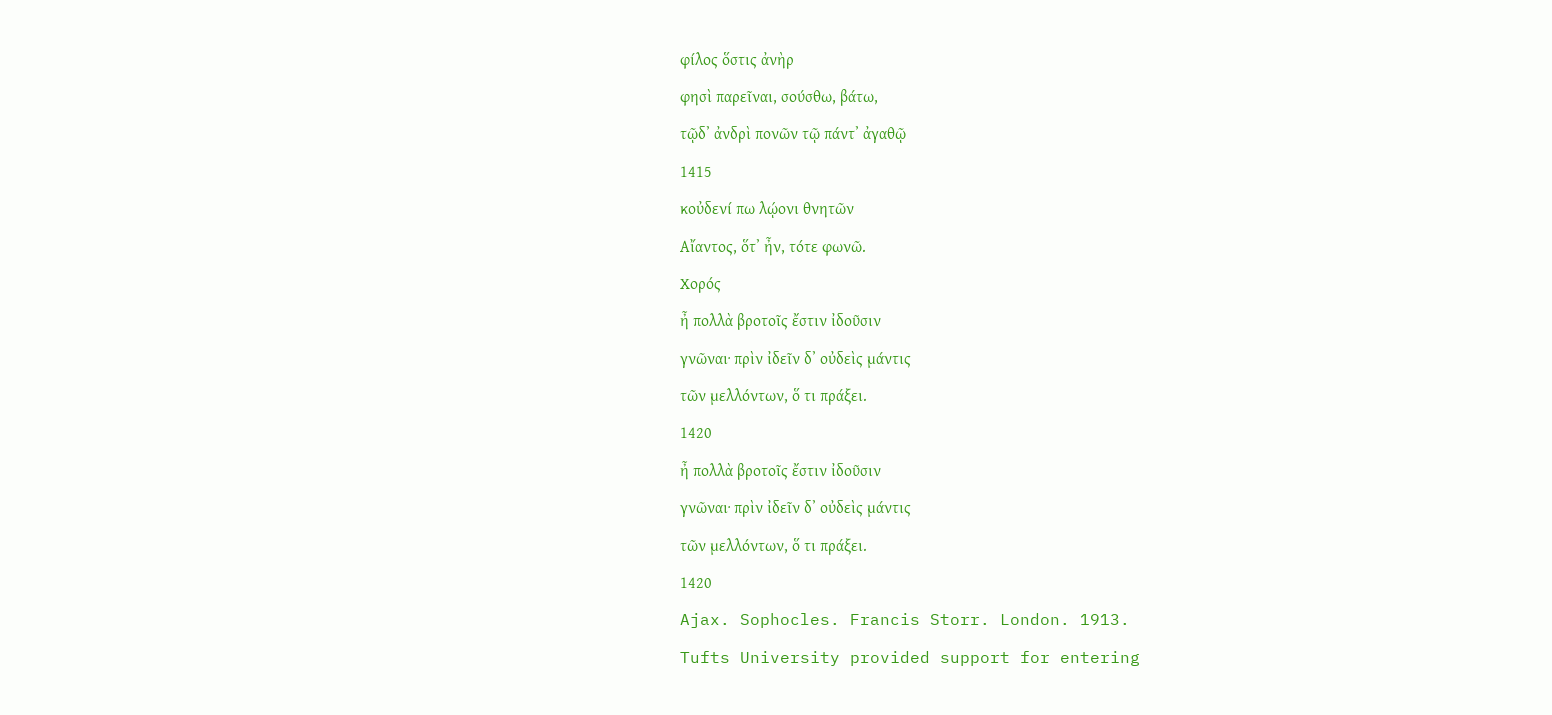φίλος ὅστις ἀνὴρ
φησὶ παρεῖναι, σούσθω, βάτω,
τῷδʼ ἀνδρὶ πονῶν τῷ πάντʼ ἀγαθῷ
1415
κοὐδενί πω λῴονι θνητῶν
Αἴαντος, ὅτʼ ἦν, τότε φωνῶ.
Χορός
ἦ πολλὰ βροτοῖς ἔστιν ἰδοῦσιν
γνῶναι· πρὶν ἰδεῖν δʼ οὐδεὶς μάντις
τῶν μελλόντων, ὅ τι πράξει.
1420
ἦ πολλὰ βροτοῖς ἔστιν ἰδοῦσιν
γνῶναι· πρὶν ἰδεῖν δʼ οὐδεὶς μάντις
τῶν μελλόντων, ὅ τι πράξει.
1420
Ajax. Sophocles. Francis Storr. London. 1913.
Tufts University provided support for entering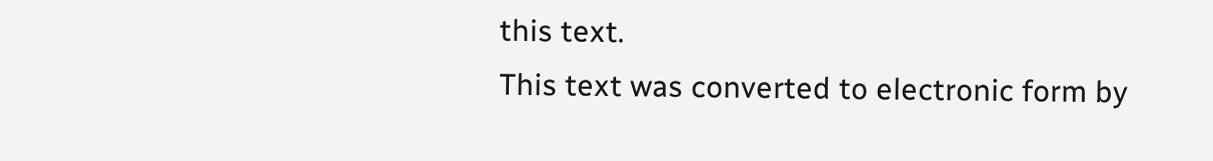this text.
This text was converted to electronic form by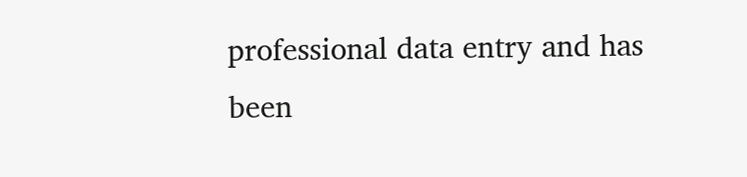professional data entry and has been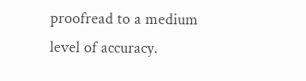proofread to a medium level of accuracy.